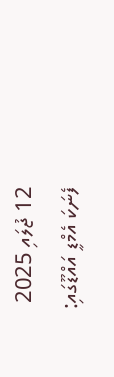12 ޖުލައި 2025
ފެނަކަ އެމްޑީ އައްޑޫގައި: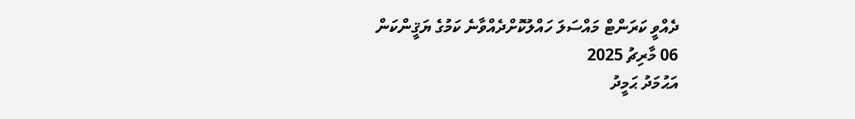ދެއްވީ ކަރަންޓް މައްސަލަ ހައްލުކޮށްދެއްވާނެ ކަމުގެ ޔަޤީންކަން
06 މާރިޗު 2025
އަޙުމަދު ޙަމީދު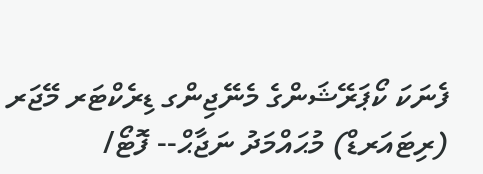ފެނަކަ ކޯޕަރޭޝަންގެ މެނޭޖިންގ ޑިރެކްޓަރ މޭޖަރ (ރިޓައަރޑް) މުޙައްމަދު ނަޖާޙް-- ފޮޓޯ/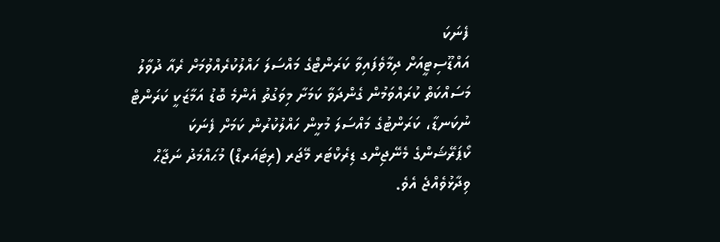ފެނަކަ
އައްޑޫސިޓީއަށް ދިމާވެފައިވާ ކަރަންޓްގެ މައްސަލަ ހައްލުކުރެއްވުމަށް ރެއާ ދުވާލު މަސައްކަތް ކުރައްވަމުން ގެންދަވާ ކަމަށާ މިވަގުތު އެންމެ ބޮޑު އަމާޒަކީ ކަރަންޓް ނުކަނޑާ، ކަރަންޓުގެ މައްސަލަ މުޅީން ހައްލުކުރުން ކަމަށް ފެނަކަ ކޯޕަރޭޝަންގެ މެނޭޖިންގ ޑިރެކްޓަރ މޭޖަރ (ރިޓައަރޑް) މުޙައްމަދު ނަޖާޙް ވިދާޅުވެއްޖެ އެވެ.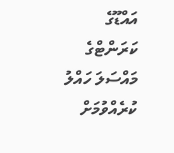އައްޑޫގެ ކަރަންޓްގެ މައްސަލަ ހައްލު ކުރެއްވުމަށް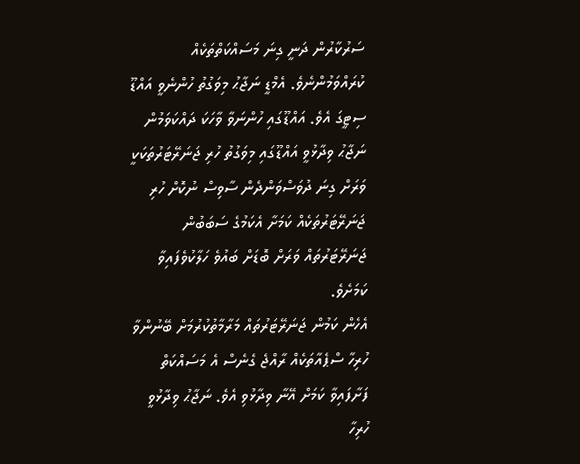ސަރުކާރުން ދަނީ ގިނަ މަސައްކަތްތަކެއް ކުރައްވަމުންނެވެ. އެމްޑީ ނަޖާޙު މިވަގުތު ހުންނެވީ އައްޑޫ ސިޓީގަ އެވެ. އައްޑޫގައި ހުންނަވާ ވާހަކަ ދައްކަވަމުން ނަޖާޙު ވިދާޅުވީ އައްޑޫގައި މިވަގުތު ހުރި ޖަނަރޭޓަރުތަކަކީ ވަރަށް ގިނަ ދުވަސްވަންދެން ސާވިސް ނުކޮށް ހުރި ޖަނަރޭޓަރުތަކެއް ކަމަށާ އެކަމުގެ ސަބަބުން ޖަނަރޭޓަރުތައް ވަރަށް ބޮޑަށް ބައުވެ ހަލާކުވެފައިވާ ކަމަށެވެ.
އެހެން ކަމުން ޖަނަރޭޓަރުތައް މަރާމާތުކުރުމަށް ބޭނުންވާ ހުރިހާ ސްޕެއާތަކެއް ރާއްޖެ ގެނެސް އެ މަސައްކަތް ފަށާފައިވާ ކަމަށް އޭނާ ވިދާޅުވި އެވެ. ނަޖާޙު ވިދާޅުވީ ހުރިހާ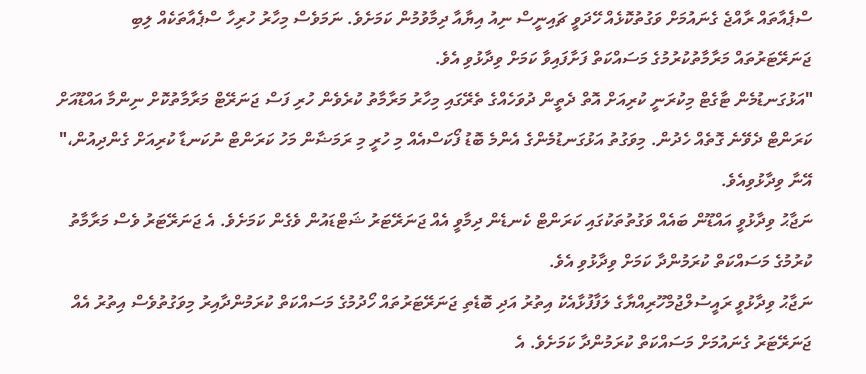ސްޕެއާތައް ރާއްޖެ ގެނައުމަށް ވަގުތުކޮޅެއް ހޭދަވީ ޗައިނީސް ނިއު އިޔާއާ ދިމާވުމުން ކަމަށެވެ. ނަމަވެސް މިހާރު ހުރިހާ ސްޕެއާތަކެއް ލިބި ޖަނަރޭޓަރުތައް މަރާމާތުކުރުމުގެ މަސައްކަތް ފަށާފައިވާ ކަމަށް ވިދާޅުވި އެވެ.
"އަޅުގަނޑުމެން ޓާގެޓް މިކުރަނީ ކުރިއަށް އޮތް ދެތީން ދުވަހެއްގެ ތެރޭގައި މިހާރު މަރާމާތު ކުރެވެން ހުރި ފަސް ޖަނަރޭޓް މަރާމާތުކޮށް ނިންމާ އައްޑޫއަށް ކަރަންޓް ދެވޭނެ ގޮތެއް ހެދުން. މިވަގުތު އަޅުގަނޑުމެންގެ އެންމެ ބޮޑު ފޯކަސްއެއް މި ހުރީ މި ރަމަޟާން މަހު ކަރަންޓް ނުކަނޑާ ކުރިއަށް ގެންދިއުން،" އޭނާ ވިދާޅުވިއެވެ.
ނަޖާޙު ވިދާޅުވީ އައްޑޫން ބައެއް ވަގުތުތަކުގައި ކަރަންޓް ކެނޑެން ދިމާވީ އެއް ޖަނަރޭޓަރު ޝަޓްޑައުން ވެގެން ކަމަށެވެ. އެ ޖަނަރޭޓަރު ވެސް މަރާމާތު ކުރުމުގެ މަސައްކަތް ކުރަމުންދާ ކަމަށް ވިދާޅުވި އެވެ.
ނަޖާޙު ވިދާޅުވީ ރައީސުލްޖުމްހޫރިއްޔާގެ ލަފާފުޅާއެކު އިތުރު އަދި ބޮޑެތި ޖަނަރޭޓަރުތައް ހޯދުމުގެ މަސައްކަތް ކުރަމުންދާއިރު މިވަގުތުވެސް އިތުރު އެއް ޖަނަރޭޓަރު ގެނައުމަށް މަސައްކަތް ކުރަމުންދާ ކަމަށެވެ. އެ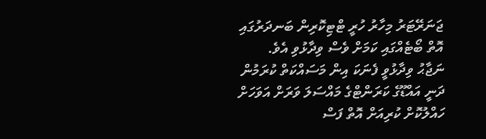ޖަނަރޭޓަރު މިހާރު ހުރީ ޓްޓިކޮރިން ބަނދަރުގައި އޮތް ބޯޓެއްގައި ކަމަށް ވެސް ވިދާޅުވި އެވެ.
ނަޖާޙު ވިދާޅުވީ ފެނަކަ އިން މަސައްކަތް ކުރަމުން ދަނީ އައްޑޫގެ ކަރަންޓްގެ މައްސަލަ ވަރަށް އަވަހަށް ހައްލުކޮށް ކުރިއަށް އޮތް ފަސް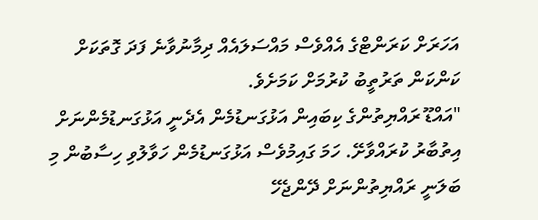އަހަރަށް ކަރަންޓްގެ އެއްވެސް މައްސަލައެއް ދިމާނުވާނެ ފަދަ ގޮތަކަށް ކަންކަން ތަރުތީބު ކުރުމަށް ކަމަށެވެ.
"އައްޑޫ ރައްޔިތުންގެ ކިބައިން އަޅުގަނޑުމެން އެދެނީ އަޅުގަނޑުމެންނަށް އިތުބާރު ކުރައްވާށޭ. ހަމަ ގައިމުވެސް އަޅުގަނޑުމެން ހަވާލުވި ހިސާބުން މި ބަލަނީ ރައްޔިތުންނަށް ދޭންޖެހޭ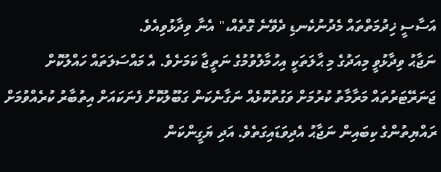އަސާސީ ޚިދުމަތްތައް މެދުނުކެނޑި ދެވޭނެ ގޮތެއް،" އެނާ ވިދާޅުވިއެވެ.
ނަޖާޙު ވިދާޅުވީ މިއަދުގެ މި ޙާލަތަކީ އިހުމާލުވުމުގެ ނަތީޖާ ކަމަށެވެ. އެ މައްސަލަތައް ހައްލުކޮށް ޖަނަރޭޓަރުތައް މަރާމާތު ކުރުމަށް ވަގުތުކޮޅެއް ނަގާނެކަން ގަބޫލުކޮށް ފެނަކައަށް އިތުބާރު ކުރެއްވުމަށް ރައްޔިތުންގެ ކިބައިން ނަޖާޙު އެދިވަޑައިގަތެވެ. އަދި ޔަގީންކަން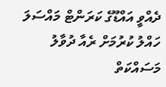ދެއްވީ އައްޑޫގެ ކަރަންޓް މައްސަލަ ހައްލު ކުރުމަށް ރެއާ ދުވާލު މަސައްކަތް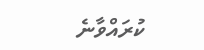ކުރައްވާނެ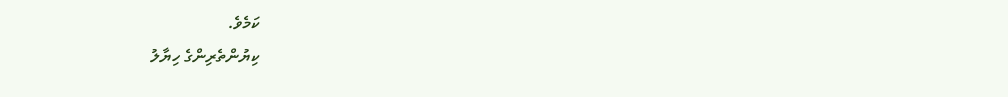ކަމެވެ.
ކިޔުންތެރިންގެ ހިޔާލު